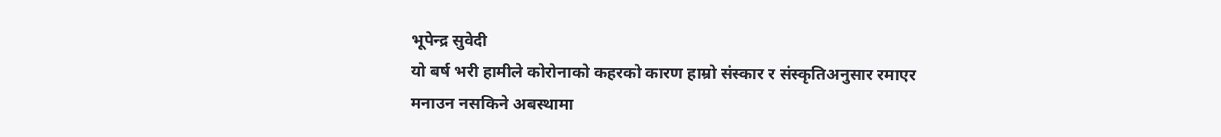भूपेन्द्र सुवेदी
यो बर्ष भरी हामीले कोरोनाको कहरको कारण हाम्रो संस्कार र संस्कृतिअनुसार रमाएर मनाउन नसकिने अबस्थामा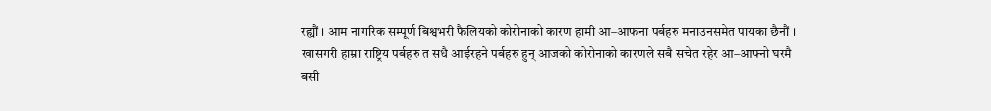रह्यौं । आम नागरिक सम्पूर्ण बिश्वभरी फैलियको कोरोनाको कारण हामी आ–आफना पर्बहरु मनाउनसमेत पायका छैनौं ।
खासगरी हाम्रा राष्ट्रिय पर्बहरु त सधै आईरहने पर्बहरु हुन् आजको कोरोनाको कारणले सबै सचेत रहेर आ–आफ्नो घरमै बसी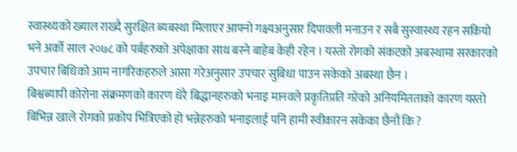स्वास्थ्यको ख्याल राख्दै सुरक्षित ब्यबस्था मिलाएर आफ्नो गक्ष्यअनुसार दिपावली मनाउन र सबै सुस्वास्थ्य रहन सकियो भने अर्को साल २०७८ को पर्बहरुको अपेक्षाका साथ बस्ने बाहेब केही रहेन । यस्तो रोगको संकटको अबस्थामा सरकारको उपचार बिधिको आम नागरिकहरुले आसा गरेअनुसार उपचार सुबिधा पाउन सकेको अबस्था छैन ।
बिश्वब्यापी कोरोना संक्रमणको कारण धेरै बिद्धानहरुको भनाइ मानवले प्रकृतिप्रति गरेको अनियमितताको कारण यस्तो बिभिन्न खाले रोगको प्रकोप भित्रिएको हो भन्नेहरुको भनाइलाई पनि हामी स्वीकारन सकेका छैनौं कि ?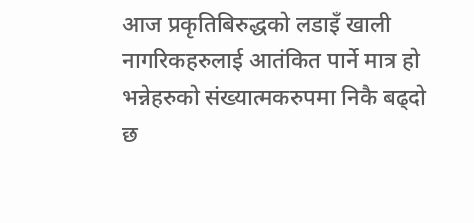आज प्रकृतिबिरुद्धको लडाइँ खाली नागरिकहरुलाई आतंकित पार्ने मात्र हो भन्नेहरुको संख्यात्मकरुपमा निकै बढ्दो छ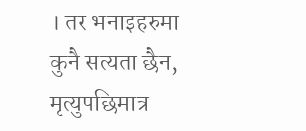। तर भनाइहरुमा कुनै सत्यता छैन, मृत्युपछिमात्र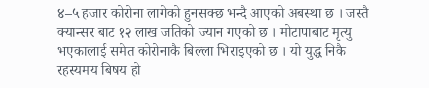४–५ हजार कोरोना लागेको हुनसक्छ भन्दै आएको अबस्था छ । जस्तै क्यान्सर बाट १२ लाख जतिको ज्यान गएको छ । मोटापाबाट मृत्यु भएकालाई समेत कोरोनाकै बिल्ला भिराइएको छ । यो युद्ध निकै रहस्यमय बिषय हो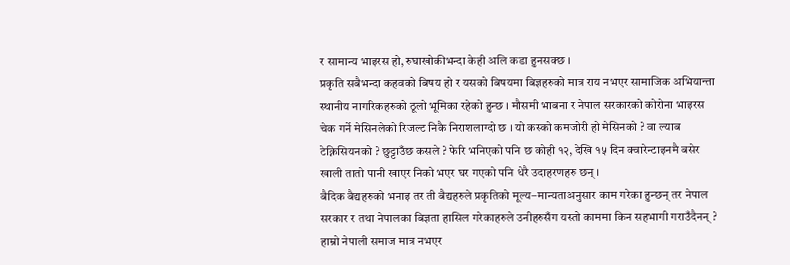र सामान्य भाइरस हो, रुघाखोकीभन्दा केही अलि कडा हुनसक्छ ।
प्रकृति सबैभन्दा कहवको बिषय हो र यसको बिषयमा बिज्ञहरुको मात्र राय नभएर सामाजिक अभियान्ता स्थानीय नागरिकहरुको ठूलो भूमिका रहेको हुन्छ । मौसमी भाबना र नेपाल सरकारको कोरोना भाइरस चेक गर्ने मेसिनलेको रिजल्ट निकै निराशलाग्दो छ । यो कस्को कमजोरी हो मेसिनको ? वा ल्याब टेक्निसियनको ? छुट्टाउँछ कसले ? फेरि भनिएको पनि छ कोही १२, देखि १५ दिन क्वारेन्टाइनमै बसेर खाली तातो पानी खाएर निको भएर घर गएको पनि धेरै उदाहरणहरु छन् ।
बैदिक बैद्यहरुको भनाइ तर ती बैद्यहरुले प्रकृतिको मूल्य–मान्यताअनुसार काम गरेका हुन्छन् तर नेपाल सरकार र तथा नेपालका बिज्ञता हासिल गरेकाहरुले उनीहरुसँग यस्तो काममा किन सहभागी गराउँदैनन् ? हाम्रो नेपाली समाज मात्र नभएर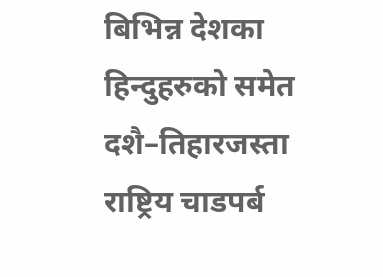बिभिन्न देशका हिन्दुहरुको समेत दशै–तिहारजस्ता राष्ट्रिय चाडपर्ब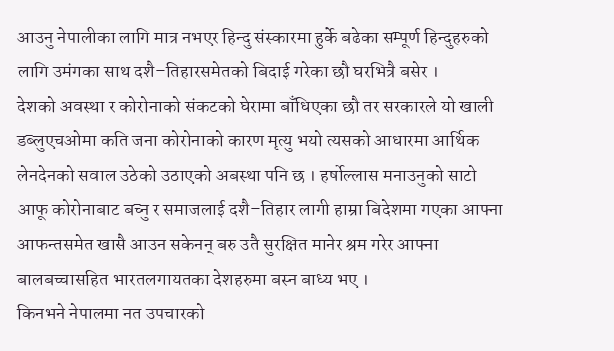आउनु नेपालीका लागि मात्र नभएर हिन्दु संस्कारमा हुर्के बढेका सम्पूर्ण हिन्दुहरुको लागि उमंगका साथ दशै–तिहारसमेतको बिदाई गरेका छौ घरभित्रै बसेर ।
देशको अवस्था र कोरोनाको संकटको घेरामा बाँधिएका छौ तर सरकारले यो खाली डब्लुएचओमा कति जना कोरोनाको कारण मृत्यु भयो त्यसको आधारमा आर्थिक लेनदेनको सवाल उठेको उठाएको अबस्था पनि छ । हर्षोल्लास मनाउनुको साटो आफू कोरोनाबाट बच्नु र समाजलाई दशै–तिहार लागी हाम्रा बिदेशमा गएका आफ्ना आफन्तसमेत खासै आउन सकेनन् बरु उतै सुरक्षित मानेर श्रम गरेर आफ्ना बालबच्चासहित भारतलगायतका देशहरुमा बस्न बाध्य भए ।
किनभने नेपालमा नत उपचारको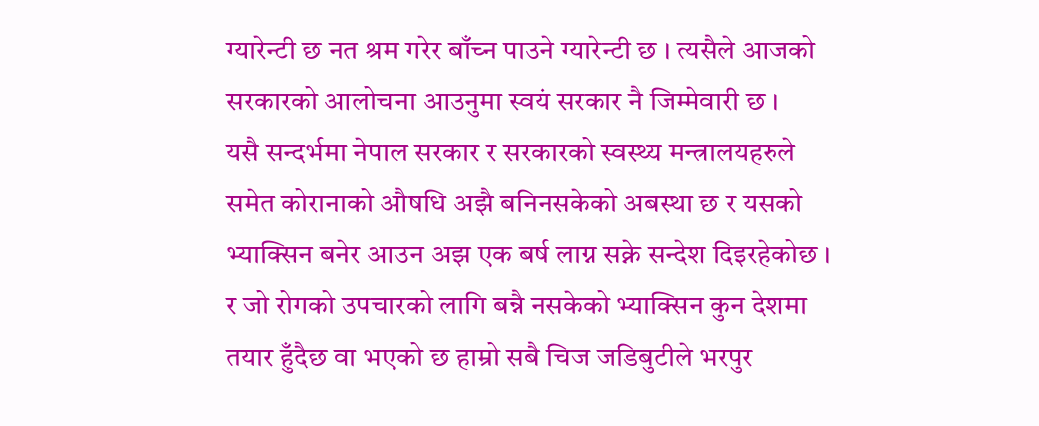ग्यारेन्टी छ नत श्रम गरेर बाँच्न पाउने ग्यारेन्टी छ । त्यसैले आजको सरकारको आलोचना आउनुमा स्वयं सरकार नै जिम्मेवारी छ ।
यसै सन्दर्भमा नेपाल सरकार र सरकारको स्वस्थ्य मन्त्रालयहरुले समेत कोरानाको औषधि अझै बनिनसकेको अबस्था छ र यसको भ्याक्सिन बनेर आउन अझ एक बर्ष लाग्न सक्ने सन्देश दिइरहेकोछ ।
र जो रोगको उपचारको लागि बन्नै नसकेको भ्याक्सिन कुन देशमा तयार हुँदैछ वा भएको छ हाम्रो सबै चिज जडिबुटीले भरपुर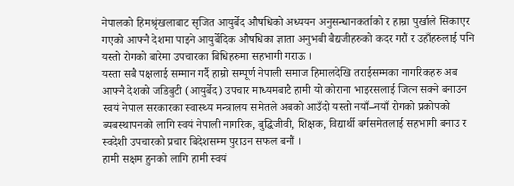नेपालको हिमश्रृंखलाबाट सृजित आयुर्बेद औषधिको अध्ययन अनुसन्धानकर्ताको र हाम्रा पुर्खाले सिकाएर गएको आफ्नै देशमा पाइने आयुर्बेदिक औषधिका ज्ञाता अनुभबी बैद्यजीहरुको कदर गरौं र उहाँहरुलाई पनि यस्तो रोगको बारेमा उपचारका बिधिहरुमा सहभागी गराऊ ।
यस्ता सबै पक्षलाई सम्मान गर्दै हाम्रो सम्पूर्ण नेपाली समाज हिमालदेखि तराईसम्मका नागरिकहरु अब आफ्नै देशको जडिबुटी (आयुर्बेद) उपचार माध्यमबाटै हामी यो कोराना भाइरसलाई जित्न सक्ने बनाउन स्वयं नेपाल सरकारका स्वास्थ्य मन्त्रालय समेतले अबको आउँदो यस्तो नयाँ–नयाँ रोगको प्रकोपको ब्यबस्थापनको लागि स्वयं नेपाली नागरिक, बुद्धिजीवी, शिक्षक, विद्यार्थी बर्गसमेतलाई सहभागी बनाउ र स्वदेशी उपचारको प्रचार बिदेशसम्म पुराउन सफल बनौं ।
हामी सक्षम हुनको लागि हामी स्वयं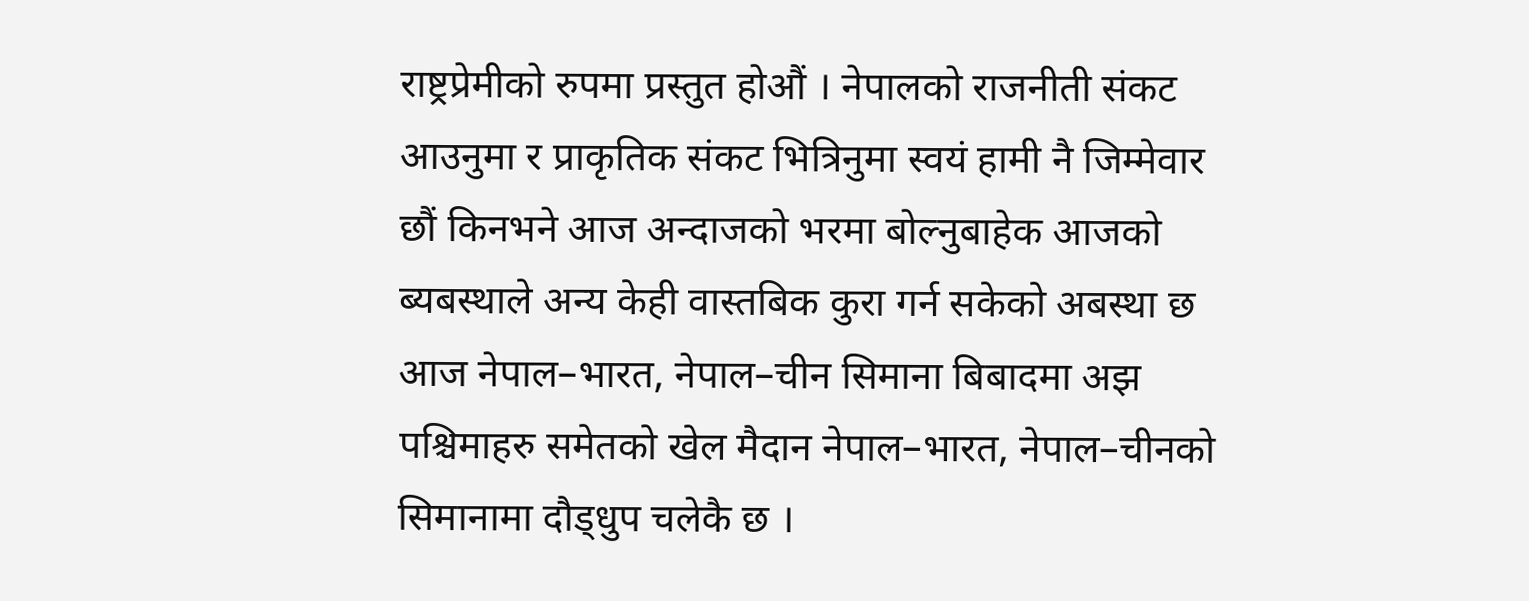राष्ट्रप्रेमीको रुपमा प्रस्तुत होऔं । नेपालको राजनीती संकट आउनुमा र प्राकृतिक संकट भित्रिनुमा स्वयं हामी नै जिम्मेवार छौं किनभने आज अन्दाजको भरमा बोल्नुबाहेक आजको ब्यबस्थाले अन्य केही वास्तबिक कुरा गर्न सकेको अबस्था छ आज नेपाल–भारत, नेपाल–चीन सिमाना बिबादमा अझ पश्चिमाहरु समेतको खेल मैदान नेपाल–भारत, नेपाल–चीनको सिमानामा दौड्धुप चलेकै छ ।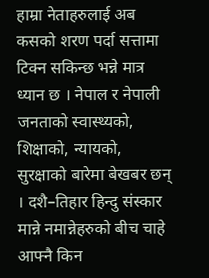हाम्रा नेताहरुलाई अब कसको शरण पर्दा सत्तामा टिक्न सकिन्छ भन्ने मात्र ध्यान छ । नेपाल र नेपाली जनताको स्वास्थ्यको, शिक्षाको, न्यायको, सुरक्षाको बारेमा बेखबर छन् । दशै–तिहार हिन्दु संस्कार मान्ने नमान्नेहरुको बीच चाहे आफ्नै किन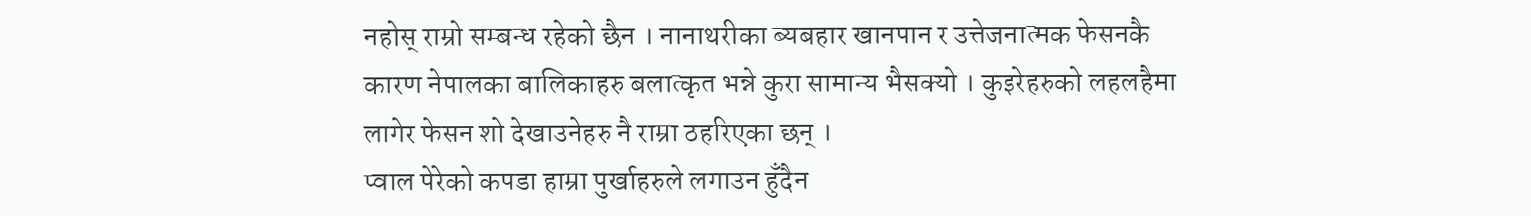नहोस् राम्रो सम्बन्ध रहेको छैन । नानाथरीका ब्यबहार खानपान र उत्तेजनात्मक फेसनकै कारण नेपालका बालिकाहरु बलात्कृत भन्ने कुरा सामान्य भैसक्यो । कुइरेहरुको लहलहैमा लागेर फेसन शो देखाउनेहरु नै राम्रा ठहरिएका छन् ।
प्वाल पेरेको कपडा हाम्रा पुर्खाहरुले लगाउन हुँदैन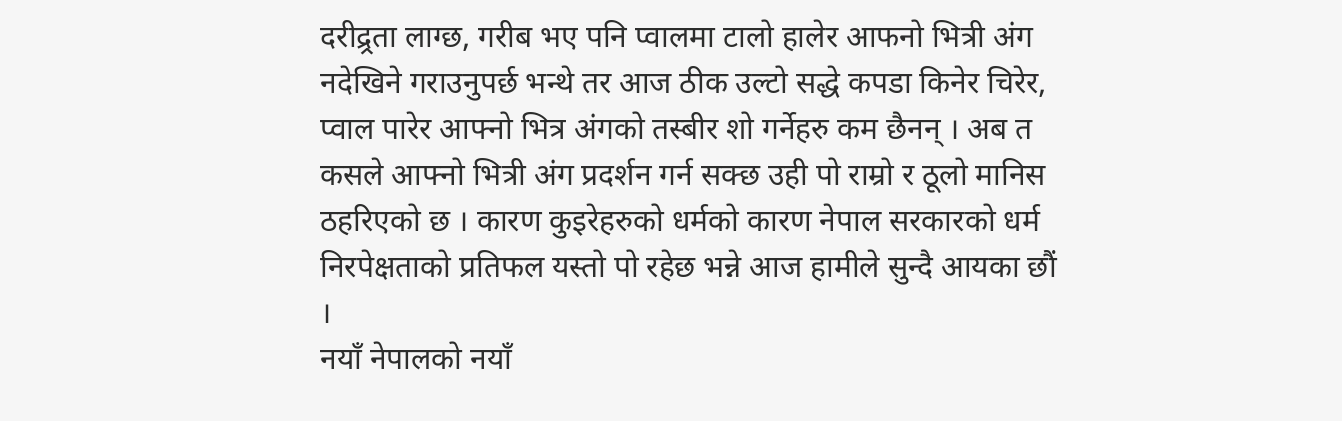दरीद्र्रता लाग्छ, गरीब भए पनि प्वालमा टालो हालेर आफनो भित्री अंग नदेखिने गराउनुपर्छ भन्थे तर आज ठीक उल्टो सद्धे कपडा किनेर चिरेर, प्वाल पारेर आफ्नो भित्र अंगको तस्बीर शो गर्नेहरु कम छैनन् । अब त कसले आफ्नो भित्री अंग प्रदर्शन गर्न सक्छ उही पो राम्रो र ठूलो मानिस ठहरिएको छ । कारण कुइरेहरुको धर्मको कारण नेपाल सरकारको धर्म निरपेक्षताको प्रतिफल यस्तो पो रहेछ भन्ने आज हामीले सुन्दै आयका छौं ।
नयाँ नेपालको नयाँ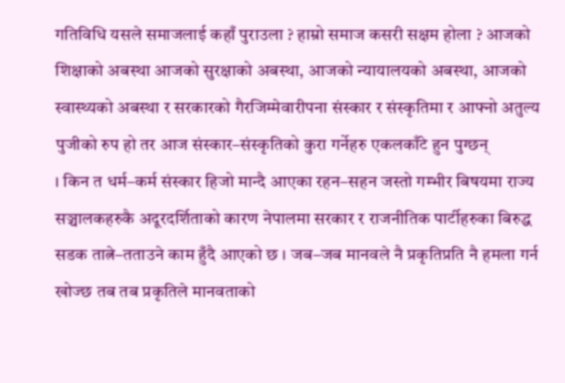गतिविधि यसले समाजलाई कहाँ पुराउला ? हाम्रो समाज कसरी सक्षम होला ? आजको शिक्षाको अबस्था आजको सुरक्षाको अबस्था, आजको न्यायालयको अबस्था, आजको स्वास्थ्यको अबस्था र सरकारको गैरजिम्मेवारीपना संस्कार र संस्कृतिमा र आफ्नो अतुल्य पुजीको रुप हो तर आज संस्कार–संस्कृतिको कुरा गर्नेहरु एकलकाँटे हुन पुग्छन्
। किन त धर्म–कर्म संस्कार हिजो मान्दै आएका रहन–सहन जस्तो गम्भीर बिषयमा राज्य सञ्चालकहरुकै अदूरदर्शिताको कारण नेपालमा सरकार र राजनीतिक पार्टीहरुका बिरुद्ध सडक तात्ने–तताउने काम हुँदै आएको छ । जब–जब मानवले नै प्रकृतिप्रति नै हमला गर्न खोज्छ तब तब प्रकृतिले मानवताको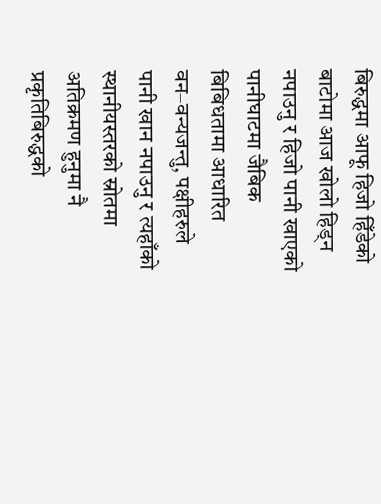बिरुद्धमा आफू हिजो हिँडेको बाटोमा आज खोलो हिड्न नपाउनु र हिजो पानी खाएको पानीघाटमा जैबिक बिबिधतामा आधारित वन–वन्यजन्तु, पक्षीहरुले पानी खान नपाउनु र त्यहाँको स्थानीयस्तरको स्रोतमा अतिक्रमण हुनुमा नै प्रकृतिबिरुद्धको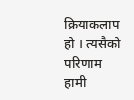क्रियाकलाप हो । त्यसैको परिणाम हामी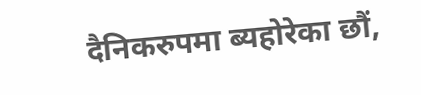दैनिकरुपमा ब्यहोरेका छौं,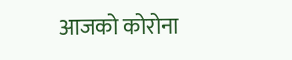आजको कोरोना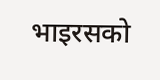भाइरसको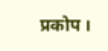प्रकोप ।